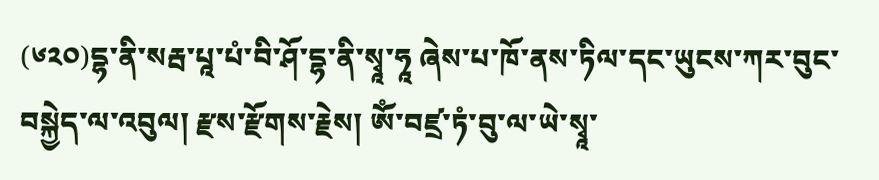(༦༢༠)དྷ་ནི་སརྦ་པཱ་པཾ་བི་ཤོ་དྷ་ནི་སྭཱ་ཧཱ ཞེས་པ་ཁོ་ནས་ཏིལ་དང་ཡུངས་ཀར་བུང་བསྐྱེད་ལ་འབུལ། རྫས་རྫོགས་རྗེས། ཨོཾ་བཛྲ་ཏཾ་བུ་ལ་ཡེ་སྭཱ་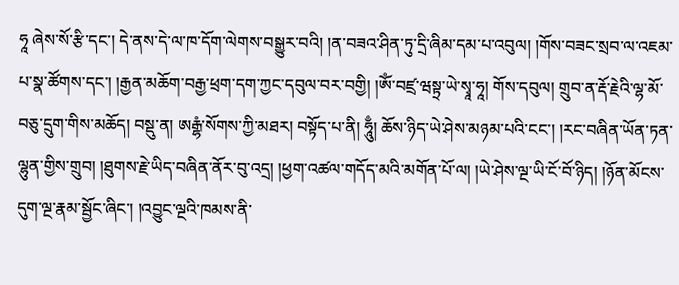ཧཱ ཞེས་སོ་རྩི་དང་། དེ་ནས་དེ་ལ་ཁ་དོག་ལེགས་བསྒྱུར་བའི། །ན་བཟའ་ཤིན་ཏུ་དྲི་ཞིམ་དམ་པ་འབུལ། །གོས་བཟང་སྲབ་ལ་འཇམ་པ་སྣ་ཚོགས་དང་། །རྒྱན་མཆོག་བརྒྱ་ཕྲག་དག་ཀྱང་དབུལ་བར་བགྱི། །ཨོཾ་བཛྲ་ཝསྟྲ་ཡེ་སྭཱ་ཧཱ། གོས་དབུལ། གྲུབ་ན་རྡོ་རྗེའི་ལྷ་མོ་བཅུ་དྲུག་གིས་མཆོད། བསྡུ་ན། ཨརྒྷཾ་སོགས་ཀྱི་མཐར། བསྟོད་པ་ནི། ཧཱུྃ། ཆོས་ཉིད་ཡེ་ཤེས་མཉམ་པའི་ངང་། །རང་བཞིན་ཡོན་ཏན་ལྷུན་གྱིས་གྲུབ། །ཐུགས་རྗེ་ཡིད་བཞིན་ནོར་བུ་འདྲ། །ཕྱག་འཚལ་གདོད་མའི་མགོན་པོ་ལ། །ཡེ་ཤེས་ལྔ་ཡི་ངོ་བོ་ཉིད། །ཉོན་མོངས་དུག་ལྔ་རྣམ་སྦྱོང་ཞིང་། །འབྱུང་ལྔའི་ཁམས་ནི་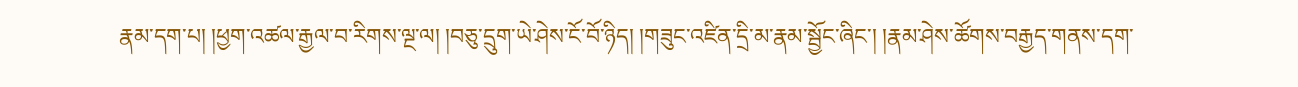རྣམ་དག་པ། །ཕྱག་འཚལ་རྒྱལ་བ་རིགས་ལྔ་ལ། །བཅུ་དྲུག་ཡེ་ཤེས་ངོ་བོ་ཉིད། །གཟུང་འཛིན་དྲི་མ་རྣམ་སྦྱོང་ཞིང་། །རྣམ་ཤེས་ཚོགས་བརྒྱད་གནས་དག་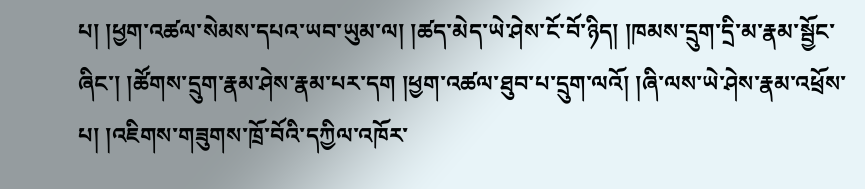པ། །ཕྱག་འཚལ་སེམས་དཔའ་ཡབ་ཡུམ་ལ། །ཚད་མེད་ཡེ་ཤེས་ངོ་བོ་ཉིད། །ཁམས་དྲུག་དྲི་མ་རྣམ་སྦྱོང་ཞིང་། །ཚོགས་དྲུག་རྣམ་ཤེས་རྣམ་པར་དག །ཕྱག་འཚལ་ཐུབ་པ་དྲུག་ལའོ། །ཞི་ལས་ཡེ་ཤེས་རྣམ་འཕྲོས་པ། །འཇིགས་གཟུགས་ཁྲོ་བོའི་དཀྱིལ་འཁོར་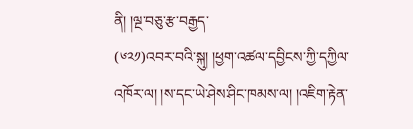ནི། །ལྔ་བཅུ་རྩ་བརྒྱད་
(༦༢༡)འབར་བའི་སྐུ། །ཕྱག་འཚལ་དབྱིངས་ཀྱི་དཀྱིལ་འཁོར་ལ། །ས་དང་ཡེ་ཤེས་ཤིང་ཁམས་ལ། །འཇིག་རྟེན་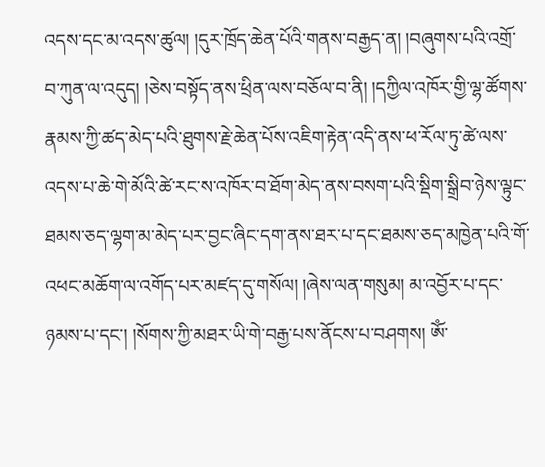འདས་དང་མ་འདས་ཚུལ། །དུར་ཁྲོད་ཆེན་པོའི་གནས་བརྒྱད་ན། །བཞུགས་པའི་འགྲོ་བ་ཀུན་ལ་འདུད། །ཅེས་བསྟོད་ནས་ཕྲིན་ལས་བཅོལ་བ་ནི། །དཀྱིལ་འཁོར་གྱི་ལྷ་ཚོགས་རྣམས་ཀྱི་ཚད་མེད་པའི་ཐུགས་རྗེ་ཆེན་པོས་འཇིག་རྟེན་འདི་ནས་ཕ་རོལ་ཏུ་ཚེ་ལས་འདས་པ་ཆེ་གེ་མོའི་ཚེ་རང་ས་འཁོར་བ་ཐོག་མེད་ནས་བསག་པའི་སྡིག་སྒྲིབ་ཉེས་ལྟུང་ཐམས་ཅད་ལྷག་མ་མེད་པར་བྱང་ཞིང་དག་ནས་ཐར་པ་དང་ཐམས་ཅད་མཁྱེན་པའི་གོ་འཕང་མཆོག་ལ་འགོད་པར་མཛད་དུ་གསོལ། །ཞེས་ལན་གསུམ། མ་འབྱོར་པ་དང་ཉམས་པ་དང་། །སོགས་ཀྱི་མཐར་ཡི་གེ་བརྒྱ་པས་ནོངས་པ་བཤགས། ཨོཾ་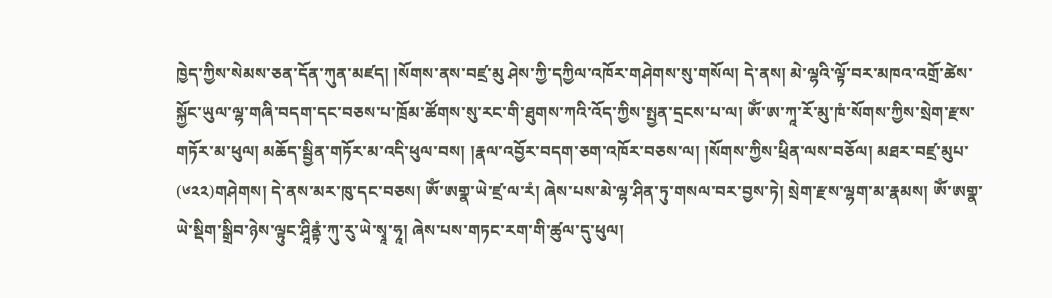ཁྱེད་ཀྱིས་སེམས་ཅན་དོན་ཀུན་མཛད། །སོགས་ནས་བཛྲ་མུ ཤེས་ཀྱི་དཀྱིལ་འཁོར་གཤེགས་སུ་གསོལ། དེ་ནས། མེ་ལྷའི་ལྟོ་བར་མཁའ་འགྲོ་ཚེས་སྐྱོང་ཡུལ་ལྷ་གཞི་བདག་དང་བཅས་པ་ཁྲོམ་ཚོགས་སུ་རང་གི་ཐུགས་ཀའི་འོད་ཀྱིས་སྤྱན་དྲངས་པ་ལ། ཨོཾ་ཨ་ཀཱ་རོ་མུ་ཁཾ་སོགས་ཀྱིས་སྲེག་རྫས་གཏོར་མ་ཕུལ། མཆོད་སྦྱིན་གཏོར་མ་འདི་ཕུལ་བས། །རྣལ་འབྱོར་བདག་ཅག་འཁོར་བཅས་ལ། །སོགས་ཀྱིས་ཕྲིན་ལས་བཅོལ། མཐར་བཛྲ་མུཔ་
(༦༢༢)གཤེགས། དེ་ནས་མར་ཁུ་དང་བཅས། ཨོཾ་ཨགྣ་ཡེ་ཛྲ་ལ་རཾ། ཞེས་པས་མེ་ལྷ་ཤིན་ཏུ་གསལ་བར་བྱས་ཏེ། སྲེག་རྫས་ལྷག་མ་རྣམས། ཨོཾ་ཨགྣ་ཡེ་སྡིག་སྒྲིབ་ཉེས་ལྟུང་ཤཱིནྟཾ་ཀུ་རུ་ཡེ་སྭཱ་ཧཱ། ཞེས་པས་གཏང་རག་གི་ཚུལ་དུ་ཕུལ།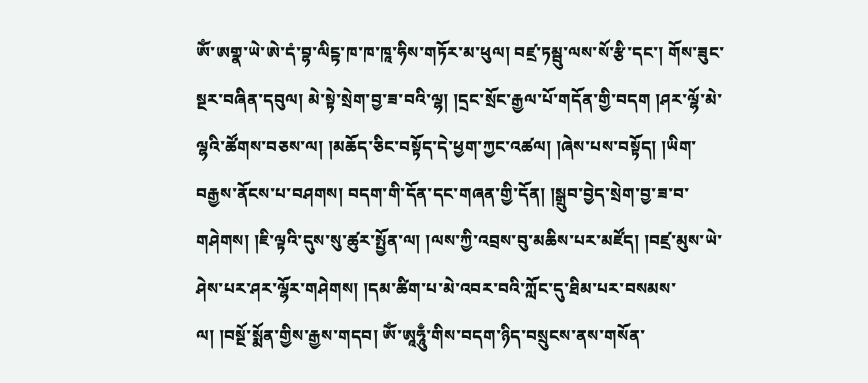ཨོཾ་ཨགྣ་ཡེ་ཨེ་དཾ་བྷ་ལིངྟ་ཁ་ཁ་ཁཱ་ཧིས་གཏོར་མ་ཕུལ། བཛྲ་ཏམྦུ་ལས་སོ་རྩི་དང་། གོས་ཟུང་སྔར་བཞིན་དབུལ། མེ་སྟེ་སྲེག་བྱ་ཟ་བའི་ལྷ། །དྲང་སྲོང་རྒྱལ་པོ་གདོན་གྱི་བདག །ཤར་ལྷོ་མེ་ལྷའི་ཚོགས་བཅས་ལ། །མཆོད་ཅིང་བསྟོད་དེ་ཕྱག་ཀྱང་འཚལ། །ཞེས་པས་བསྟོད། །ཡིག་བརྒྱས་ནོངས་པ་བཤགས། བདག་གི་དོན་དང་གཞན་གྱི་དོན། །སྒྲུབ་བྱེད་སྲེག་བྱ་ཟ་བ་གཤེགས། །ཇི་ལྟའི་དུས་སུ་ཚུར་སྤྱོན་ལ། །ལས་ཀྱི་འབྲས་བུ་མཆིས་པར་མཛོད། །བཛྲ་མུས་ཡེ་ཤེས་པར་ཤར་ལྷོར་གཤེགས། །དམ་ཚིག་པ་མེ་འབར་བའི་ཀློང་དུ་ཐིམ་པར་བསམས་ལ། །བསྔོ་སྨོན་གྱིས་རྒྱས་གདབ། ཨོཾ་ཨཱཧཱུྃ་གིས་བདག་ཉིད་བསྲུངས་ནས་གསོན་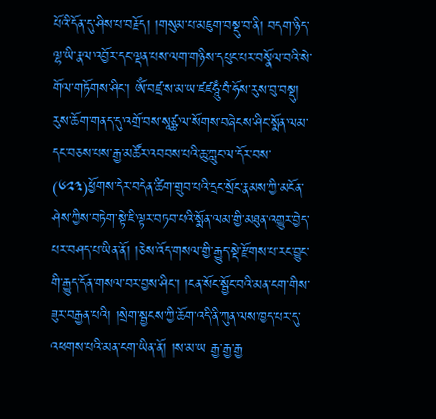པོའི་དོན་དུ་ཤིས་པ་བརྗོད། །གསུམ་པ་མཇུག་བསྡུ་བ་ནི། བདག་ཉིད་ལྷ་ཡི་རྣལ་འབྱོར་དང་ལྡན་པས་ལག་གཉིས་དཔུང་པར་བསྣོལ་བའི་སེ་གོལ་གཏོགས་ཤིང་། ཨོཾ་བཛྲ་ས་མ་ཡ་ཛཛཧཱུྃ་བཾ་ཧོས་རུས་བུ་བསྡུ། རུས་ཆོག་གནད་དུ་འགྲོ་བས་སཱཙྪ་ལ་སོགས་བཞེངས་ཤིང་སྨོན་ལམ་དང་བཅས་པས་རྒྱ་མཚོར་འབབས་པའི་ཆུ་ཀླུང་ལ་དོར་བས་
(༦༢༣)ཕྱོགས་དེར་བདེན་ཚིག་གྲུབ་པའི་དྲང་སྲོང་རྣམས་ཀྱི་མངོན་ཤེས་ཀྱིས་བཏེག་སྟེ་ཇི་ལྟར་བཏབ་པའི་སྨོན་ལམ་གྱི་མཐུན་འགྱུར་བྱེད་པར་བཤད་པ་ཡིན་ནོ། །ཅེས་འོད་གསལ་གྱི་རྒྱུད་སྡེ་རྫོགས་པ་རང་བྱུང་གི་རྒྱུད་དོན་གསལ་བར་བྱས་ཤིང་། །ངན་སོང་སྦྱོང་བའི་མན་ངག་གིས་ཟུར་བརྒྱན་པའི། །སྲེག་སྦྱངས་ཀྱི་ཆོག་འདི་ནི་ཀུན་ལས་ཁྱད་པར་དུ་འཕགས་པའི་མན་ངག་ཡིན་ནོ། །ས་མ་ཡ རྒྱ་རྒྱ་རྒྱ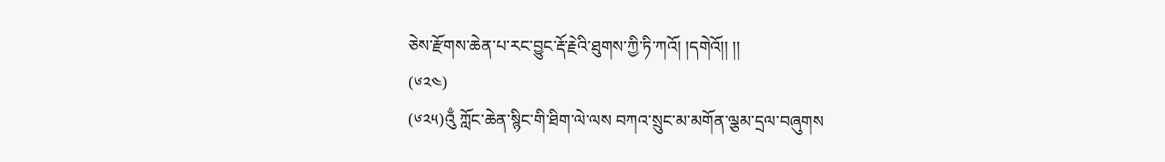ཅེས་རྫོགས་ཆེན་པ་རང་བྱུང་རྡོ་རྗེའི་ཐུགས་ཀྱི་ཏི་ཀའོ། །དགེའོ།། །།
(༦༢༤)
(༦༢༥)འུྃ ཀློང་ཆེན་སྙིང་གི་ཐིག་ལེ་ལས བཀའ་སྲུང་མ་མགོན་ལྕམ་དྲལ་བཞུགས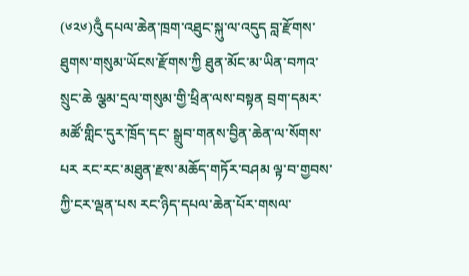(༦༢༦)འུྃ དཔལ་ཆེན་ཁྲག་འཐུང་སྐུ་ལ་འདུད བླ་རྫོགས་ཐུགས་གསུམ་ཡོངས་རྫོགས་ཀྱི ཐུན་མོང་མ་ཡིན་བཀའ་སྲུང་ཆེ ལྕམ་དྲལ་གསུམ་གྱི་ཕྲིན་ལས་བསྟན བྲག་དམར་མཚོ་གླིང་དུར་ཁྲོད་དང་ སྒྲུབ་གནས་བྱིན་ཆེན་ལ་སོགས་པར རང་རང་མཐུན་རྫས་མཆོད་གཏོར་བཤམ ལྟ་བ་གྱབས་ཀྱི་ངར་ལྡན་པས རང་ཉིད་དཔལ་ཆེན་པོར་གསལ་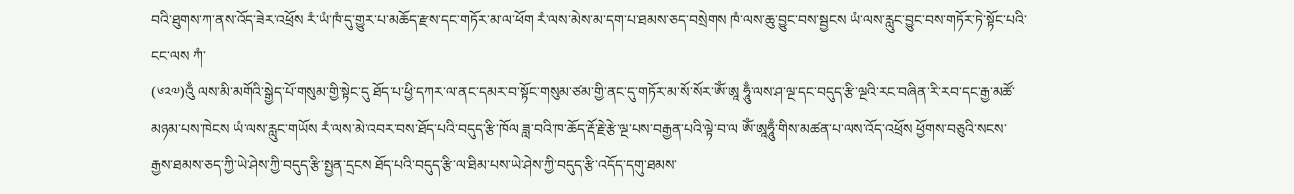བའི་ཐུགས་ཀ་ནས་འོད་ཟེར་འཕྲོས རཾ་ཡཾ་ཁཾ་དུ་གྱུར་པ་མཆོད་རྫས་དང་གཏོར་མ་ལ་ཕོག རཾ་ལས་མེས་མ་དག་པ་ཐམས་ཅད་བསྲེགས ཁཾ་ལས་ཆུ་བྱུང་བས་སྦྱངས ཡཾ་ལས་རླུང་བྱུང་བས་གཏོར་ཏེ་སྟོང་པའི་ངང་ལས ཀཾ་
(༦༢༧)འུྃ ལས་མི་མགོའི་སྒྱེད་པོ་གསུམ་གྱི་སྟེང་དུ ཐོད་པ་ཕྱི་དཀར་ལ་ནང་དམར་བ་སྟོང་གསུམ་ཙམ་གྱི་ནང་དུ་གཏོར་མ་སོ་སོར་ཨོཾ་ཨཱ ཧཱུྃ་ལས་ཤ་ལྔ་དང་བདུད་རྩི་ལྔའི་རང་བཞིན་རི་རབ་དང་རྒྱ་མཚོ་མཉམ་པས་ཁེངས ཡཾ་ལས་རླུང་གཡོས རཾ་ལས་མེ་འབར་བས་ཐོད་པའི་བདུད་རྩི་ཁོལ ཟླ་བའི་ཁ་ཆོད་རྡོ་རྗེ་རྩེ་ལྔ་པས་བརྒྱན་པའི་ལྟེ་བ་ལ ཨོཾ་ཨཱཧཱུྃ་གིས་མཚན་པ་ལས་འོད་འཕྲོས ཕྱོགས་བཅུའི་སངས་རྒྱས་ཐམས་ཅད་ཀྱི་ཡེ་ཤེས་ཀྱི་བདུད་རྩི་སྤྱན་དྲངས ཐོད་པའི་བདུད་རྩི་ལ་ཐིམ་པས་ཡེ་ཤེས་ཀྱི་བདུད་རྩི་འདོད་དགུ་ཐམས་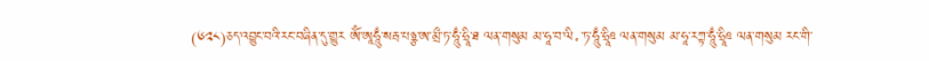(༦༢༨)ཅད་འབྱུང་བའི་རང་བཞིན་དུ་གྱུར ཨོཾ་ཨཱཧཱུྃ་སརྦ་པཉྩ་ཨ་མྲྀ་ཏ་ཧཱུྃ་ཧྲཱི་ཐ ལན་གསུམ མ་ཧཱ་བ་ལི༚་ཏ་ཧཱུྃ་ཧྲཱིཋ ལན་གསུམ མ་ཧཱ་རཀྟ་ཧཱུྃ་ཧྲཱིཋ ལན་གསུམ རང་གི་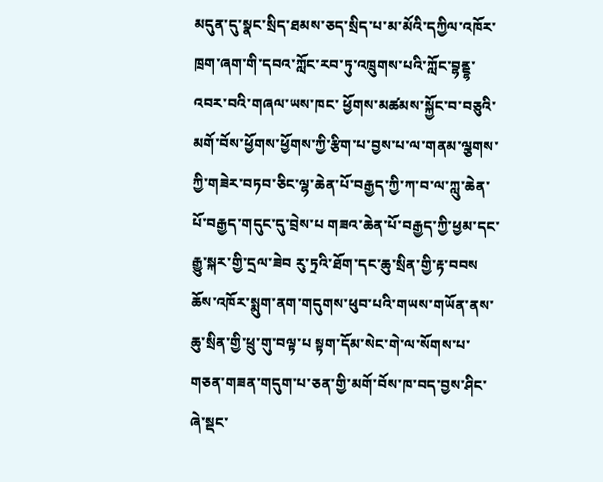མདུན་དུ་སྣང་སྲིད་ཐམས་ཅད་སྲིད་པ་མ་མོའི་དཀྱིལ་འཁོར་ཁྲག་ཞག་གི་དབའ་ཀློང་རབ་ཏུ་འཁྲུགས་པའི་ཀློང་བྷནྡྷ་འབར་བའི་གཞལ་ཡས་ཁང་ ཕྱོགས་མཚམས་སྐྱོང་བ་བཅུའི་མགོ་བོས་ཕྱོགས་ཕྱོགས་ཀྱི་རྩིག་པ་བྱས་པ་ལ་གནམ་ལྕགས་ཀྱི་གཟེར་བཏབ་ཅིང་ལྷ་ཆེན་པོ་བརྒྱད་ཀྱི་ཀ་བ་ལ་ཀླུ་ཆེན་པོ་བརྒྱད་གདུང་དུ་བྲེས་པ གཟའ་ཆེན་པོ་བརྒྱད་ཀྱི་ཕྱམ་དང་ རྒྱུ་སྐར་གྱི་དྲལ་ཟེབ རུ་ཏྲའི་ཐོག་དང་ཆུ་སྲིན་གྱི་རྟ་བབས ཆོས་འཁོར་སྨུག་ནག་གདུགས་ཕུབ་པའི་གཡས་གཡོན་ནས་ཆུ་སྲིན་གྱི་ཕྲུ་གུ་བལྟ་པ སྟག་དོམ་སེང་གེ་ལ་སོགས་པ་གཅན་གཟན་གདུག་པ་ཅན་གྱི་མགོ་བོས་ཁ་བད་བྱས་ཤིང་ ཞེ་སྡང་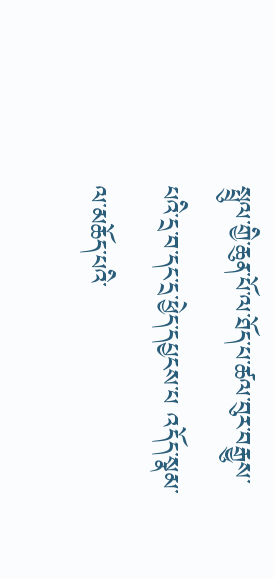སྤྲུལ་གྱི་ཆུན་པོ་ལ་ཐོད་པ་ཚལ་བུར་བརྒྱུས་པའི་དྲ་བ་དང་དྲ་ཕྱེད་དཔྱངས་པ འདོད་སྣམ་ལ་མཆོད་པའི་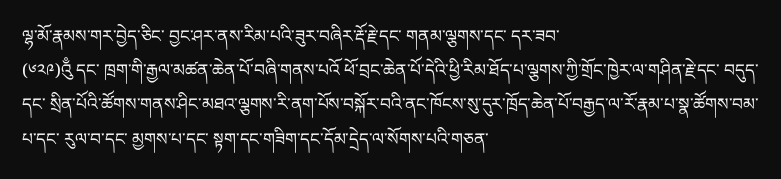ལྷ་མོ་རྣམས་གར་བྱེད་ཅིང་ བྱང་ཤར་ནས་རིམ་པའི་ཟུར་བཞིར་རྡོ་རྗེ་དང་ གནམ་ལྕགས་དང་ དར་ཟབ་
(༦༢༩)འུྃ དང་ ཁྲག་གི་རྒྱལ་མཚན་ཆེན་པོ་བཞི་གནས་པའོ ཕོ་བྲང་ཆེན་པོ་དེའི་ཕྱི་རིམ་ཐོད་པ་ལྕགས་ཀྱི་གྲོང་ཁྱེར་ལ་གཤིན་རྗེ་དང་ བདུད་དང་ སྲིན་པོའི་ཚོགས་གནས་ཤིང་མཐའ་ལྕགས་རི་ནག་པོས་བསྐོར་བའི་ནང་ཁོངས་སུ་དུར་ཁྲོད་ཆེན་པོ་བརྒྱད་ལ་རོ་རྣམ་པ་སྣ་ཚོགས་བམ་པ་དང་ རུལ་བ་དང་ མྱགས་པ་དང་ སྟག་དང་གཟིག་དང་དོམ་དྲེད་ལ་སོགས་པའི་གཅན་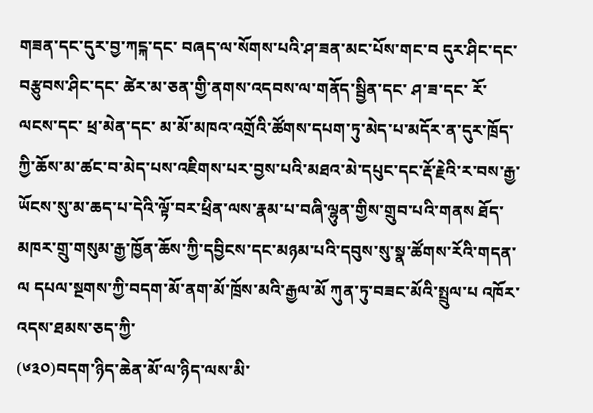གཟན་དང་དུར་བྱ་ཀངྐ་དང་ བཞད་ལ་སོགས་པའི་ཤ་ཟན་མང་པོས་གང་བ དུར་ཤིང་དང་ བརྩུབས་ཤིང་དང་ ཚེར་མ་ཅན་གྱི་ནགས་འདབས་ལ་གནོད་སྦྱིན་དང་ ཤ་ཟ་དང་ རོ་ལངས་དང་ ཕྲ་མེན་དང་ མ་མོ་མཁའ་འགྲོའི་ཚོགས་དཔག་ཏུ་མེད་པ་མདོར་ན་དུར་ཁྲོད་ཀྱི་ཆོས་མ་ཚང་བ་མེད་པས་འཇིགས་པར་བྱས་པའི་མཐའ་མེ་དཔུང་དང་རྡོ་རྗེའི་ར་བས་རྒྱ་ཡོངས་སུ་མ་ཆད་པ་དེའི་ལྟོ་བར་ཕྲིན་ལས་རྣམ་པ་བཞི་ལྷུན་གྱིས་གྲུབ་པའི་གནས ཐོད་མཁར་གྲུ་གསུམ་རྒྱ་ཁྱོན་ཆོས་ཀྱི་དབྱིངས་དང་མཉམ་པའི་དབུས་སུ་སྣ་ཚོགས་རོའི་གདན་ལ དཔལ་སྔགས་ཀྱི་བདག་མོ་ནག་མོ་ཁྲོས་མའི་རྒྱལ་མོ ཀུན་ཏུ་བཟང་མོའི་སྤྲུལ་པ འཁོར་འདས་ཐམས་ཅད་ཀྱི་
(༦༣༠)བདག་ཉིད་ཆེན་མོ་ལ་ཉིད་ལས་མི་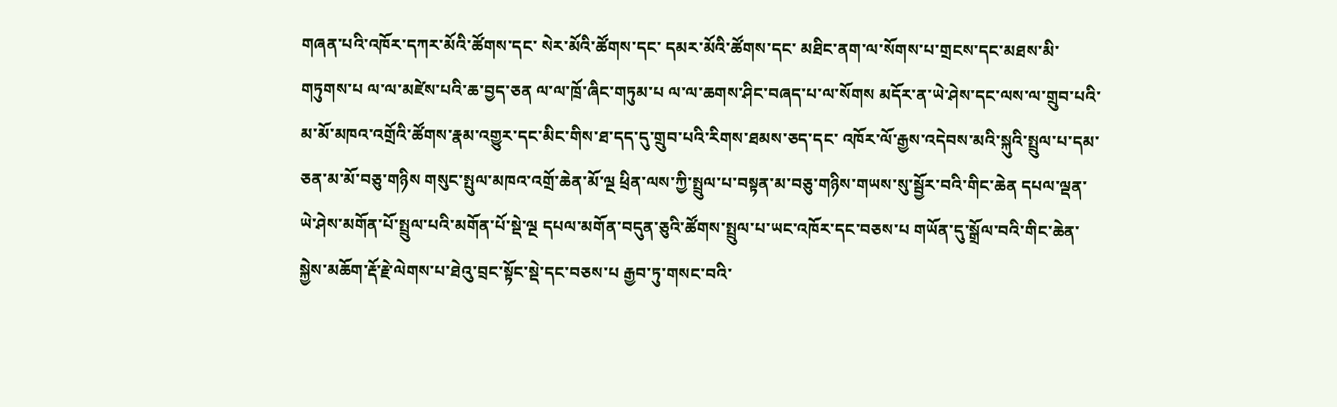གཞན་པའི་འཁོར་དཀར་མོའི་ཚོགས་དང་ སེར་མོའི་ཚོགས་དང་ དམར་མོའི་ཚོགས་དང་ མཐིང་ནག་ལ་སོགས་པ་གྲངས་དང་མཐས་མི་གཏུགས་པ ལ་ལ་མཛེས་པའི་ཆ་བྱད་ཅན ལ་ལ་ཁྲོ་ཞིང་གཏུམ་པ ལ་ལ་ཆགས་ཤིང་བཞད་པ་ལ་སོགས མདོར་ན་ཡེ་ཤེས་དང་ལས་ལ་གྲུབ་པའི་མ་མོ་མཁའ་འགྲོའི་ཚོགས་རྣམ་འགྱུར་དང་མིང་གིས་ཐ་དད་དུ་གྲུབ་པའི་རིགས་ཐམས་ཅད་དང་ འཁོར་ལོ་རྒྱས་འདེབས་མའི་སྐུའི་སྤྲུལ་པ་དམ་ཅན་མ་མོ་བཅུ་གཉིས གསུང་སྤུལ་མཁའ་འགྲོ་ཆེན་མོ་ལྔ ཕྲིན་ལས་ཀྱི་སྤྲུལ་པ་བསྟན་མ་བཅུ་གཉིས་གཡས་སུ་སྦྱོར་བའི་གིང་ཆེན དཔལ་ལྡན་ཡེ་ཤེས་མགོན་པོ་སྤྲུལ་པའི་མགོན་པོ་སྡེ་ལྔ དཔལ་མགོན་བདུན་ཅུའི་ཚོགས་སྤྲུལ་པ་ཡང་འཁོར་དང་བཅས་པ གཡོན་དུ་སྒྲོལ་བའི་གིང་ཆེན་སྐྱེས་མཆོག་རྡོ་རྗེ་ལེགས་པ་ཐེའུ་བྲང་སྟོང་སྡེ་དང་བཅས་པ རྒྱབ་ཏུ་གསང་བའི་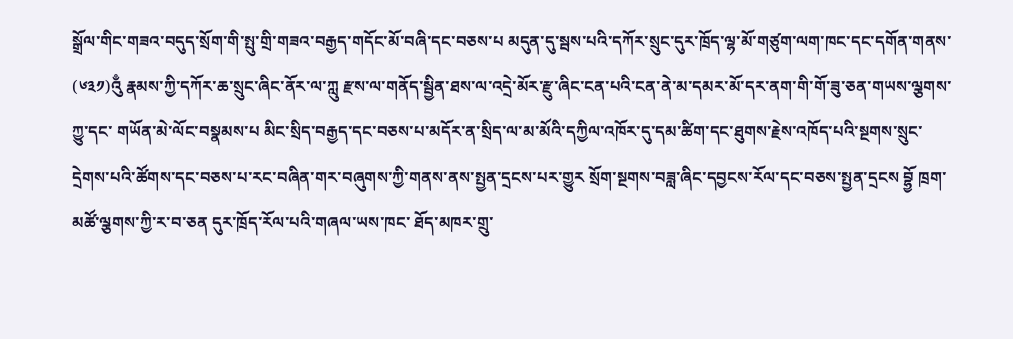སྒྲོལ་གིང་གཟའ་བདུད་སྲོག་གི་སྤུ་གྲི་གཟའ་བརྒྱད་གདོང་མོ་བཞི་དང་བཅས་པ མདུན་དུ་སྦས་པའི་དཀོར་སྲུང་དུར་ཁྲོད་ལྷ་མོ་གཙུག་ལག་ཁང་དང་དགོན་གནས་
(༦༣༡)འུྃ རྣམས་ཀྱི་དཀོར་ཆ་སྲུང་ཞིང་ནོར་ལ་ཀླུ རྫས་ལ་གནོད་སྦྱིན་ཐས་ལ་འདྲེ་མོར་རྫུ་ཞིང་ངན་པའི་ངན་ནེ་མ་དམར་མོ་དར་ནག་གི་གོ་ཟུ་ཅན་གཡས་ལྕགས་ཀྱུ་དང་ གཡོན་མེ་ལོང་བསྣམས་པ མིང་སྲིད་བརྒྱད་དང་བཅས་པ་མདོར་ན་སྲིད་ལ་མ་མོའི་དཀྱིལ་འཁོར་དུ་དམ་ཚིག་དང་ཐུགས་རྗེས་འཁོད་པའི་སྔགས་སྲུང་དྲེགས་པའི་ཚོགས་དང་བཅས་པ་རང་བཞིན་གར་བཞུགས་ཀྱི་གནས་ནས་སྤྱན་དྲངས་པར་གྱུར སྲོག་སྔགས་བཟླ་ཞིང་དབྱངས་རོལ་དང་བཅས་སྤྱན་དྲངས བྷྱོ ཁྲག་མཚོ་ལྕགས་ཀྱི་ར་བ་ཅན དུར་ཁྲོད་རོལ་པའི་གཞལ་ཡས་ཁང་ ཐོད་མཁར་གྲུ་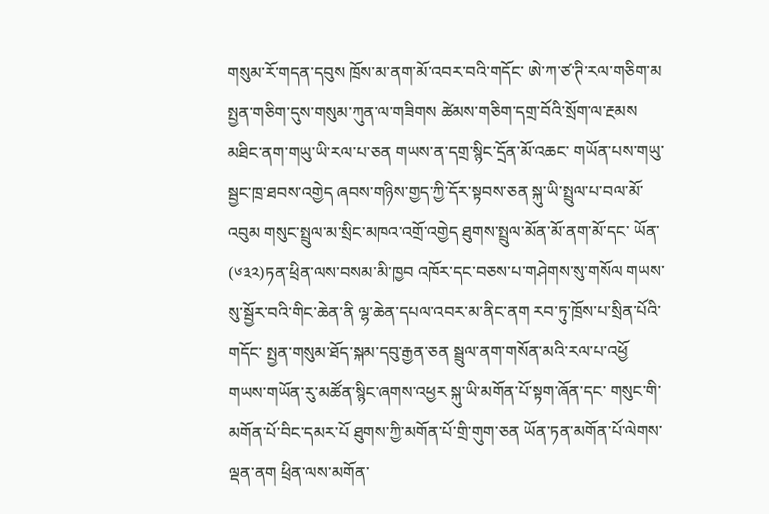གསུམ་རོ་གདན་དབུས ཁྲོས་མ་ནག་མོ་འབར་བའི་གདོང་ ཨེ་ཀ་ཙ་ཊི་རལ་གཅིག་མ སྤྱན་གཅིག་དུས་གསུམ་ཀུན་ལ་གཟིགས ཚེམས་གཅིག་དགྲ་བོའི་སྲོག་ལ་རྔམས མཐིང་ནག་གཡུ་ཡི་རལ་པ་ཅན གཡས་ན་དགྲ་སྙིང་དྲོན་མོ་འཆང་ གཡོན་པས་གཡུ་སྦྱང་ཁྲ་ཐབས་འགྱེད ཞབས་གཉིས་གྱད་ཀྱི་དོར་སྟབས་ཅན སྐུ་ཡི་སྤྲུལ་པ་བལ་མོ་འབུམ གསུང་སྤྲུལ་མ་སྲིང་མཁའ་འགྲོ་འགྱེད ཐུགས་སྤྲུལ་མོན་མོ་ནག་མོ་དང་ ཡོན་
(༦༣༢)ཏན་ཕྲིན་ལས་བསམ་མི་ཁྱབ འཁོར་དང་བཅས་པ་གཤེགས་སུ་གསོལ གཡས་སུ་སྦྱོར་བའི་གིང་ཆེན་ནི ལྷ་ཆེན་དཔལ་འབར་མ་ནིང་ནག རབ་ཏུ་ཁྲོས་པ་སྲིན་པོའི་གདོང་ སྤྱན་གསུམ་ཐོད་སྐམ་དབུ་རྒྱན་ཅན སྦྲུལ་ནག་གསོན་མའི་རལ་པ་འཕྱོ གཡས་གཡོན་རུ་མཚོན་སྙིང་ཞགས་འཕྱར སྐུ་ཡི་མགོན་པོ་སྟག་ཞོན་དང་ གསུང་གི་མགོན་པོ་བིང་དམར་པོ ཐུགས་ཀྱི་མགོན་པོ་གྲི་གུག་ཅན ཡོན་ཏན་མགོན་པོ་ལེགས་ལྡན་ནག ཕྲིན་ལས་མགོན་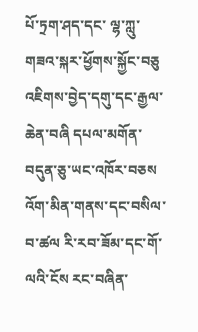པོ་ཏྲག་ཤད་དང་ ལྷ་ཀླུ་གཟའ་སྐར་ཕྱོགས་སྐྱོང་བཅུ འཇིགས་བྱེད་དགུ་དང་རྒྱལ་ཆེན་བཞི དཔལ་མགོན་བདུན་ཅུ་ཡང་འཁོར་བཅས འོག་མིན་གནས་དང་བསིལ་བ་ཚལ རི་རབ་ཟོམ་དང་གོ་ལའི་ངོས རང་བཞིན་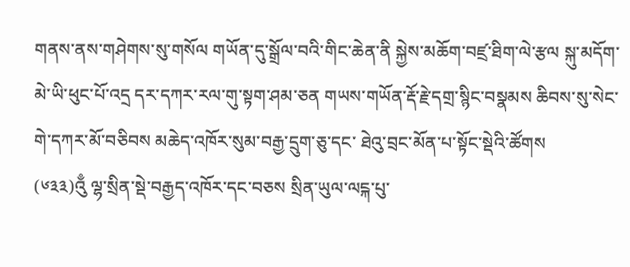གནས་ནས་གཤེགས་སུ་གསོལ གཡོན་དུ་སྒྲོལ་བའི་གིང་ཆེན་ནི སྐྱེས་མཆོག་བཛྲ་ཐིག་ལེ་རྩལ སྐུ་མདོག་མེ་ཡི་ཕུང་པོ་འདྲ དར་དཀར་རལ་གུ་སྟག་ཤམ་ཅན གཡས་གཡོན་རྡོ་རྗེ་དགྲ་སྙིང་བསྣམས ཆིབས་སུ་སེང་གེ་དཀར་མོ་བཅིབས མཆེད་འཁོར་སུམ་བརྒྱ་དྲུག་ཅུ་དང་ ཐེའུ་བྲང་མོན་པ་སྟོང་སྡེའི་ཚོགས
(༦༣༣)འུྃ ལྷ་སྲིན་སྡེ་བརྒྱད་འཁོར་དང་བཅས སྲིན་ཡུལ་ལངྐ་པུ་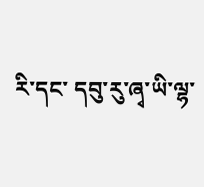རི་དང་ དབུ་རུ་ཞྭ་ཡི་ལྷ་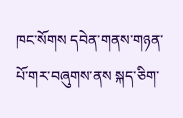ཁང་སོགས དབེན་གནས་གཉན་པོ་གར་བཞུགས་ནས སྐད་ཅིག་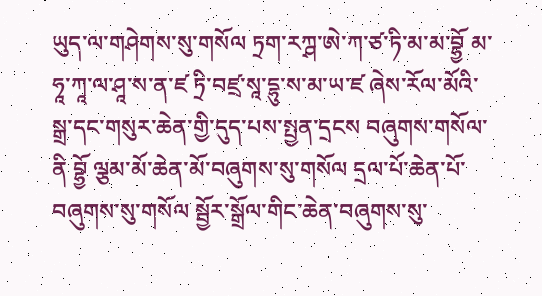ཡུད་ལ་གཤེགས་སུ་གསོལ ཏྲག་རཀྴ་ཨེ་ཀ་ཙ་ཏི་མ་མ་བྷྱོ མ་ཧཱ་ཀཱ་ལ་ཤཱ་ས་ན་ཛ ཏྲི་བཛྲ་སཱ་དྷུ་ས་མ་ཡ་ཛ ཞེས་རོལ་མོའི་སྒྲ་དང་གསུར་ཆེན་གྱི་དུད་པས་སྤྱན་དྲངས བཞུགས་གསོལ་ནི བྷྱོ ལྕམ་མོ་ཆེན་མོ་བཞུགས་སུ་གསོལ དྲལ་པོ་ཆེན་པོ་བཞུགས་སུ་གསོལ སྦྱོར་སྒྲོལ་གིང་ཆེན་བཞུགས་སུ་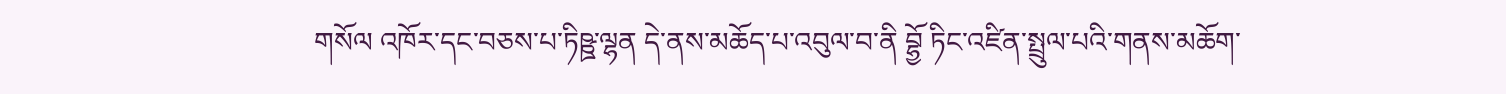གསོལ འཁོར་དང་བཅས་པ་ཏིཥྛ་ལྷན དེ་ནས་མཆོད་པ་འབུལ་བ་ནི བྷྱོ ཏིང་འཛིན་སྤྲུལ་པའི་གནས་མཆོག་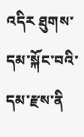འདིར ཐུགས་དམ་སྐོང་བའི་དམ་རྫས་ནི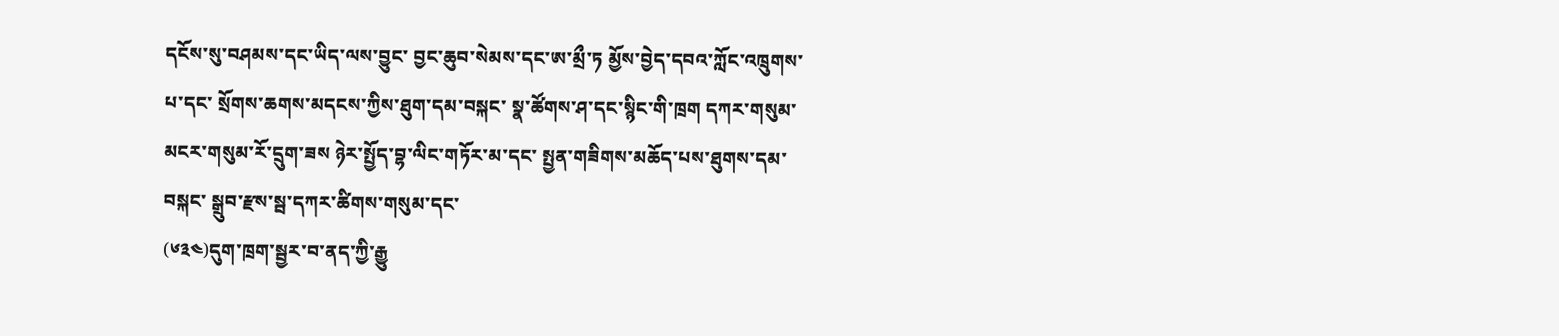དངོས་སུ་བཤམས་དང་ཡིད་ལས་བྱུང་ བྱང་ཆུབ་སེམས་དང་ཨ་མྲྀ་ཏ མྱོས་བྱེད་དབའ་ཀློང་འཁྲུགས་པ་དང་ སྲོགས་ཆགས་མདངས་ཀྱིས་ཐུག་དམ་བསྐང་ སྣ་ཚོགས་ཤ་དང་སྙིང་གི་ཁྲག དཀར་གསུམ་མངར་གསུམ་རོ་དྲུག་ཟས ཉེར་སྤྱོད་བྷ་ལིང་གཏོར་མ་དང་ སྤྱན་གཟིགས་མཆོད་པས་ཐུགས་དམ་བསྐང་ སྒྲུབ་རྫས་སྦ་དཀར་ཚིགས་གསུམ་དང་
(༦༣༤)དུག་ཁྲག་སྦྱར་བ་ནད་ཀྱི་རྒྱུ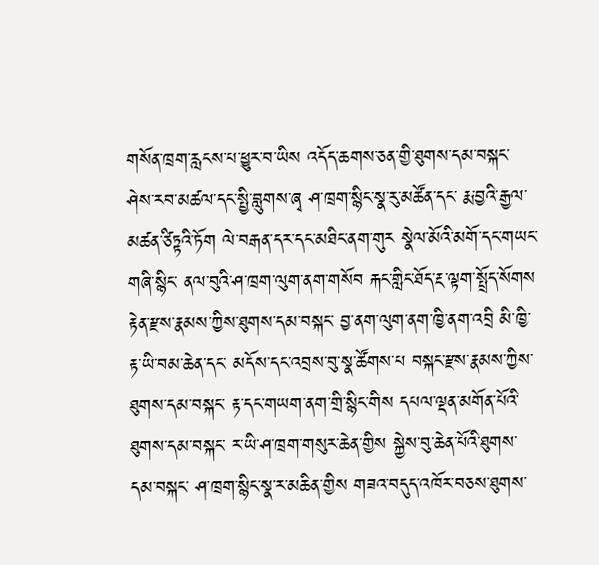གསོན་ཁྲག་རླངས་པ་ཕྱུར་བ་ཡིས འདོད་ཆགས་ཅན་གྱི་ཐུགས་དམ་བསྐང་ ཤེས་རབ་མཚལ་དང་སྤྱི་བླུགས་ཞྭ ཤ་ཁྲག་སྙིང་སྣ་རུ་མཚོན་དང་ རྨ་བྱའི་རྒྱལ་མཚན་ཙིཏྟའི་ཏོག ལེ་བརྒན་དར་དང་མཐིང་ནག་གུར སྣེལ་མོའི་མགོ་དང་གཡང་གཞི་སྙིང་ ནལ་བུའི་ཤ་ཁྲག་ལུག་ནག་གསོབ རྐང་གླིང་ཐོད་རྔ་ལྟག་སྤྲོད་སོགས རྟེན་རྫས་རྣམས་ཀྱིས་ཐུགས་དམ་བསྐང་ བྱ་ནག་ལུག་ནག་ཁྱི་ནག་འབྲི མི་ཁྱི་རྟ་ཡི་བམ་ཆེན་དང་ མདོས་དང་འབྲས་བུ་སྣ་ཚོགས་པ བསྐང་རྫས་རྣམས་ཀྱིས་ཐུགས་དམ་བསྐང་ རྟ་དང་གཡག་ནག་གྲི་སྙིང་གིས དཔལ་ལྡན་མགོན་པོའི་ཐུགས་དམ་བསྐང་ ར་ཡི་ཤ་ཁྲག་གསུར་ཆེན་གྱིས སྐྱེས་བུ་ཆེན་པོའི་ཐུགས་དམ་བསྐང་ ཤ་ཁྲག་སྙིང་སྣ་ར་མཆིན་གྱིས གཟའ་བདུད་འཁོར་བཅས་ཐུགས་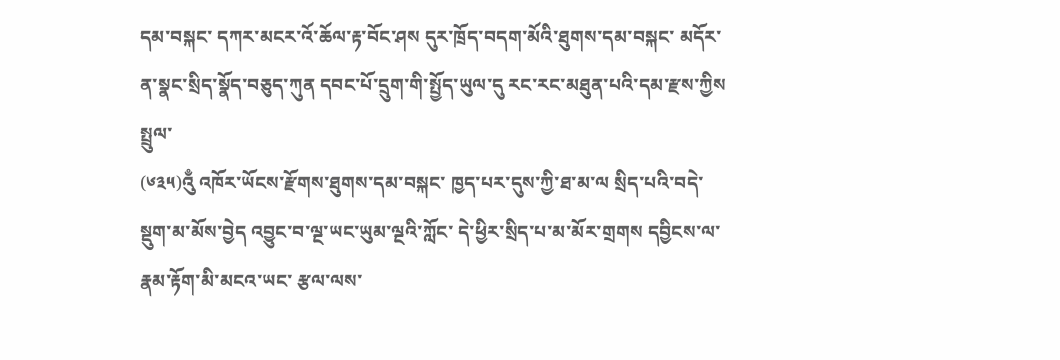དམ་བསྐང་ དཀར་མངར་འོ་ཆོལ་རྟ་བོང་ཤས དུར་ཁྲོད་བདག་མོའི་ཐུགས་དམ་བསྐང་ མདོར་ན་སྣང་སྲིད་སྣོད་བཅུད་ཀུན དབང་པོ་དྲུག་གི་སྤྱོད་ཡུལ་དུ རང་རང་མཐུན་པའི་དམ་རྫས་ཀྱིས སྤྲུལ་
(༦༣༥)འུྃ འཁོར་ཡོངས་རྫོགས་ཐུགས་དམ་བསྐང་ ཁྱད་པར་དུས་ཀྱི་ཐ་མ་ལ སྲིད་པའི་བདེ་སྡུག་མ་མོས་བྱེད འབྱུང་བ་ལྔ་ཡང་ཡུམ་ལྔའི་ཀློང་ དེ་ཕྱིར་སྲིད་པ་མ་མོར་གྲགས དབྱིངས་ལ་རྣམ་རྟོག་མི་མངའ་ཡང་ རྩལ་ལས་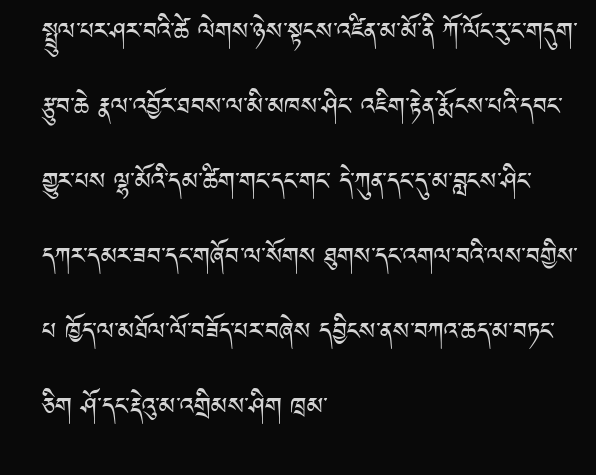སྤྲུལ་པར་ཤར་བའི་ཚེ ལེགས་ཉེས་སྟངས་འཛིན་མ་མོ་ནི ཀོ་ལོང་རུ་ང་གདུག་རྩུབ་ཆེ རྣལ་འབྱོར་ཐབས་ལ་མི་མཁས་ཤིང་ འཇིག་རྟེན་རྨོངས་པའི་དབང་གྱུར་པས ལྷ་མོའི་དམ་ཚིག་གང་དང་གང་ དེ་ཀུན་དང་དུ་མ་བླངས་ཤིང་ དཀར་དམར་ཟབ་དང་གཞོབ་ལ་སོགས ཐུགས་དང་འགལ་བའི་ལས་བགྱིས་པ ཁྱོད་ལ་མཐོལ་ལོ་བཟོད་པར་བཞེས དབྱིངས་ནས་བཀའ་ཆད་མ་བཏང་ཅིག ཤོ་དང་རྡེའུ་མ་འགྲིམས་ཤིག ཁྲམ་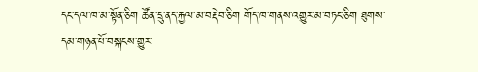དང་དལ་ཁ་མ་སྟོན་ཅིག ཚོན་དྲུ་ནད་རྐྱལ་མ་བརྡེབ་ཅིག གོད་ཁ་གནས་འགྱུར་མ་བཏང་ཅིག ཐུགས་དམ་གཉན་པོ་བསྐངས་གྱུར་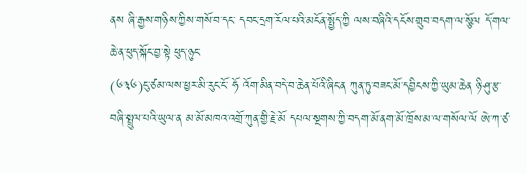ནས ཞི་རྒྱས་གཉིས་ཀྱིས་གསོ་བ་དང་ དབང་དྲག་རོལ་པའི་མངོན་སྤྱོད་ཀྱི ལས་བཞིའི་དངོས་གྲུབ་བདག་ལ་སྩོལ དོ་གལ་ཆེ་ན་ཕུད་སྐོང་བྱ་སྟེ ཕུད་ཉུང་
(༦༣༦)ངུ་ཙམ་ལས་ཕྱར་མི་རུང་ངོ་ ཧོ འོག་མིན་བདེ་བ་ཆེན་པོའི་ཞིང་ན ཀུན་ཏུ་བཟང་མོ་དབྱིངས་ཀྱི་ཡུམ་ཆེན ཉི་ཤུ་རྩ་བཞི་སྤྲུལ་པའི་ཡུལ་ན མ་མོ་མཁའ་འགྲོ་ཀུན་གྱི་རྗེ་མོ དཔལ་སྔགས་ཀྱི་བདག་མོ་ནག་མོ་ཁྲོས་མ་ལ་གསོལ་ལོ ཨེ་ཀ་ཙ་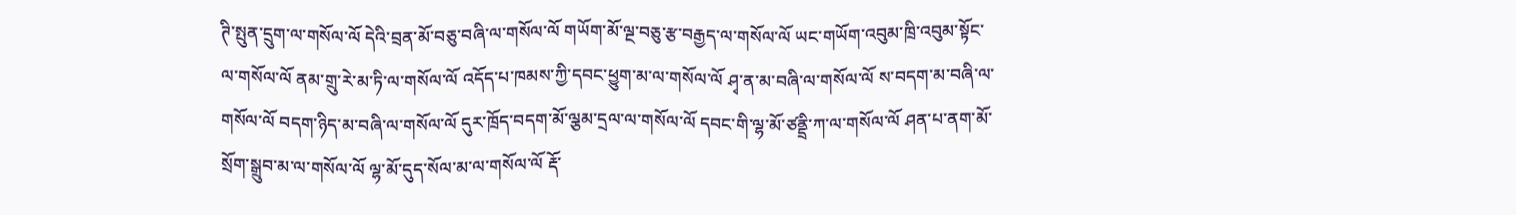ཊི་སྤུན་དྲུག་ལ་གསོལ་ལོ དེའི་བྲན་མོ་བཅུ་བཞི་ལ་གསོལ་ལོ གཡོག་མོ་ལྔ་བཅུ་རྩ་བརྒྱད་ལ་གསོལ་ལོ ཡང་གཡོག་འབུམ་ཁྲི་འབུམ་སྟོང་ལ་གསོལ་ལོ ནམ་གྲུ་རེ་མ་ཏི་ལ་གསོལ་ལོ འདོད་པ་ཁམས་ཀྱི་དབང་ཕྱུག་མ་ལ་གསོལ་ལོ ཤྭ་ན་མ་བཞི་ལ་གསོལ་ལོ ས་བདག་མ་བཞི་ལ་གསོལ་ལོ བདག་ཉིད་མ་བཞི་ལ་གསོལ་ལོ དུར་ཁྲོད་བདག་མོ་ལྕམ་དྲལ་ལ་གསོལ་ལོ དབང་གི་ལྷ་མོ་ཙནྡྲི་ཀ་ལ་གསོལ་ལོ ཤན་པ་ནག་མོ་སྲོག་སྒྲུབ་མ་ལ་གསོལ་ལོ ལྷ་མོ་དུད་སོལ་མ་ལ་གསོལ་ལོ རྡོ་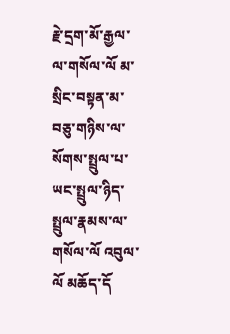རྗེ་དྲག་མོ་རྒྱལ་ལ་གསོལ་ལོ མ་སྲིང་བསྟན་མ་བཅུ་གཉིས་ལ་སོགས་སྤྲུལ་པ་ཡང་སྤྲུལ་ཉིད་སྤྲུལ་རྣམས་ལ་གསོལ་ལོ འབུལ་ལོ མཆོད་དོ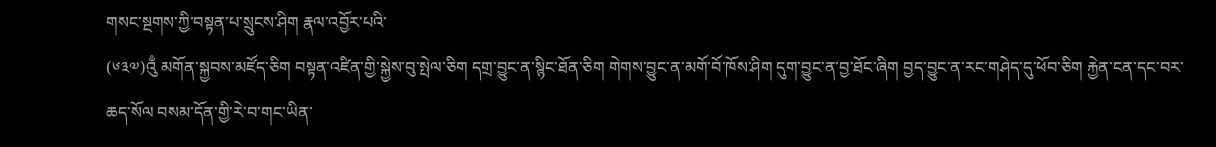གསང་སྔགས་ཀྱི་བསྟན་པ་སྲུངས་ཤིག རྣལ་འབྱོར་པའི་
(༦༣༧)འུྃ མགོན་སྐྱབས་མཛོད་ཅིག བསྟན་འཛིན་གྱི་སྐྱེས་བུ་སྤེལ་ཅིག དགྲ་བྱུང་ན་སྙིང་ཐོན་ཅིག གེགས་བྱུང་ན་མགོ་བོ་ཁོས་ཤིག དུག་བྱུང་ན་བྱ་ཐོང་ཞིག བྱད་བྱུང་ན་རང་གཤེད་དུ་ཕོབ་ཅིག རྐྱེན་ངན་དང་བར་ཆད་སོལ བསམ་དོན་གྱི་རེ་བ་གང་ཡིན་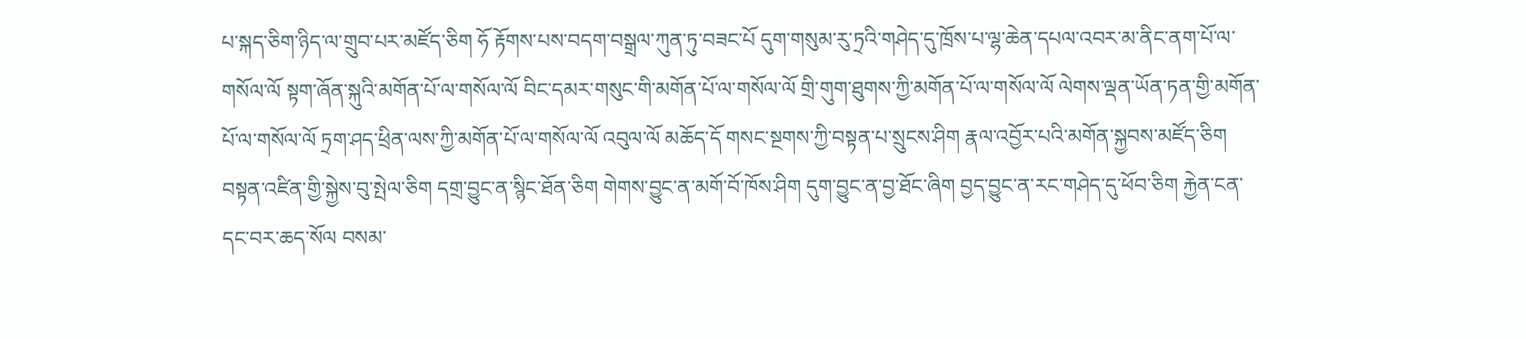པ་སྐད་ཅིག་ཉིད་ལ་གྲུབ་པར་མཛོད་ཅིག ཧོ རྟོགས་པས་བདག་བསྒྲལ་ཀུན་ཏུ་བཟང་པོ དུག་གསུམ་རུ་ཏྲའི་གཤེད་དུ་ཁྲོས་པ་ལྷ་ཆེན་དཔལ་འབར་མ་ནིང་ནག་པོ་ལ་གསོལ་ལོ སྟག་ཞོན་སྐུའི་མགོན་པོ་ལ་གསོལ་ལོ བིང་དམར་གསུང་གི་མགོན་པོ་ལ་གསོལ་ལོ གྲི་གུག་ཐུགས་ཀྱི་མགོན་པོ་ལ་གསོལ་ལོ ལེགས་ལྡན་ཡོན་ཏན་གྱི་མགོན་པོ་ལ་གསོལ་ལོ ཏྲག་ཤད་ཕྲིན་ལས་ཀྱི་མགོན་པོ་ལ་གསོལ་ལོ འབུལ་ལོ མཆོད་དོ གསང་སྔགས་ཀྱི་བསྟན་པ་སྲུངས་ཤིག རྣལ་འབྱོར་པའི་མགོན་སྐྱབས་མཛོད་ཅིག བསྟན་འཛིན་གྱི་སྐྱེས་བུ་སྤེལ་ཅིག དགྲ་བྱུང་ན་སྙིང་ཐོན་ཅིག གེགས་བྱུང་ན་མགོ་བོ་ཁོས་ཤིག དུག་བྱུང་ན་བྱ་ཐོང་ཞིག བྱད་བྱུང་ན་རང་གཤེད་དུ་ཕོབ་ཅིག རྐྱེན་ངན་དང་བར་ཆད་སོལ བསམ་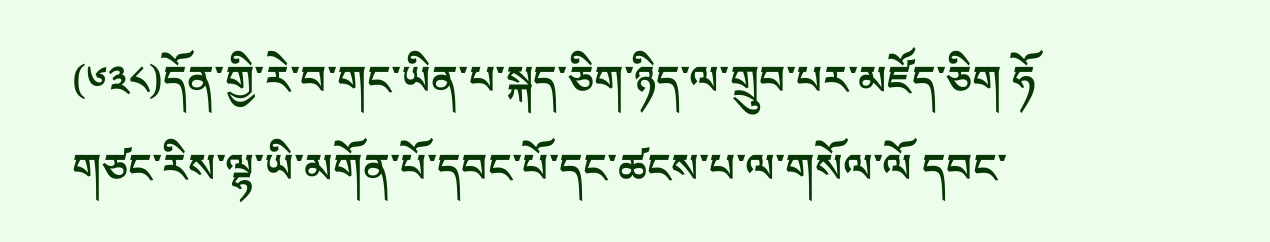(༦༣༨)དོན་གྱི་རེ་བ་གང་ཡིན་པ་སྐད་ཅིག་ཉིད་ལ་གྲུབ་པར་མཛོད་ཅིག ཧོ གཙང་རིས་ལྷ་ཡི་མགོན་པོ་དབང་པོ་དང་ཚངས་པ་ལ་གསོལ་ལོ དབང་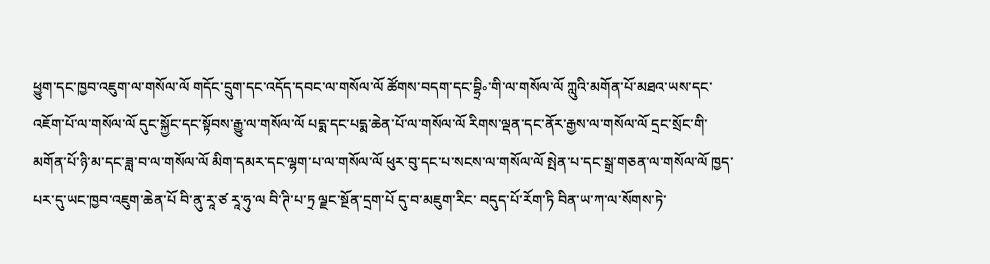ཕྱུག་དང་ཁྱབ་འཇུག་ལ་གསོལ་ལོ གདོང་དྲུག་དང་འདོད་དབང་ལ་གསོལ་ལོ ཚོགས་བདག་དང་བྷྲི༚་གི་ལ་གསོལ་ལོ ཀླུའི་མགོན་པོ་མཐའ་ཡས་དང་འཇོག་པོ་ལ་གསོལ་ལོ དུང་སྐྱོང་དང་སྟོབས་རྒྱུ་ལ་གསོལ་ལོ པདྨ་དང་པདྨ་ཆེན་པོ་ལ་གསོལ་ལོ རིགས་ལྡན་དང་ནོར་རྒྱས་ལ་གསོལ་ལོ དྲང་སྲོང་གི་མགོན་པོ་ཉི་མ་དང་ཟླ་བ་ལ་གསོལ་ལོ མིག་དམར་དང་ལྷག་པ་ལ་གསོལ་ལོ ཕུར་བུ་དང་པ་སངས་ལ་གསོལ་ལོ སྤེན་པ་དང་སྒྲ་གཅན་ལ་གསོལ་ལོ ཁྱད་པར་དུ་ཡང་ཁྱབ་འཇུག་ཆེན་པོ བི་ནུ་རཱ་ཙ རཱ་ཧུ་ལ བི་ཊི་པ་ཏྲ ལྗང་སྔོན་དྲག་པོ དུ་བ་མཇུག་རིང་ བདུད་པོ་རོག་ཏི བིན་ཡ་ཀ་ལ་སོགས་ཏེ་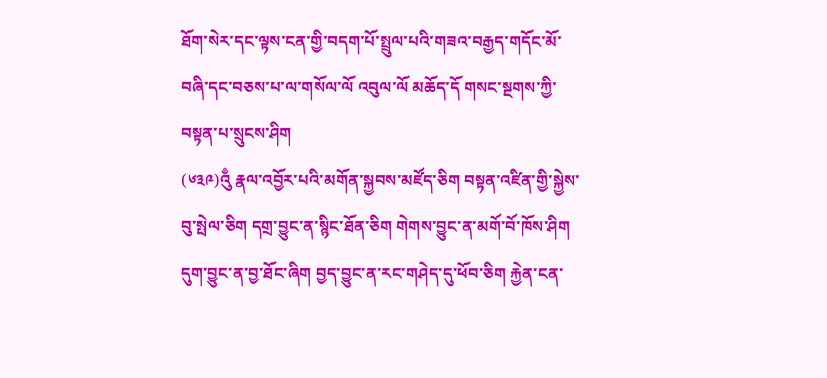ཐོག་སེར་དང་ལྟས་ངན་གྱི་བདག་པོ་སྤྲུལ་པའི་གཟའ་བརྒྱད་གདོང་མོ་བཞི་དང་བཅས་པ་ལ་གསོལ་ལོ འབུལ་ལོ མཆོད་དོ གསང་སྔགས་ཀྱི་བསྟན་པ་སྲུངས་ཤིག
(༦༣༩)འུྃ རྣལ་འབྱོར་པའི་མགོན་སྐྱབས་མཛོད་ཅིག བསྟན་འཛིན་གྱི་སྐྱེས་བུ་སྤེལ་ཅིག དགྲ་བྱུང་ན་སྙིང་ཐོན་ཅིག གེགས་བྱུང་ན་མགོ་བོ་ཁོས་ཤིག དུག་བྱུང་ན་བྱ་ཐོང་ཞིག བྱད་བྱུང་ན་རང་གཤེད་དུ་ཕོབ་ཅིག རྐྱེན་ངན་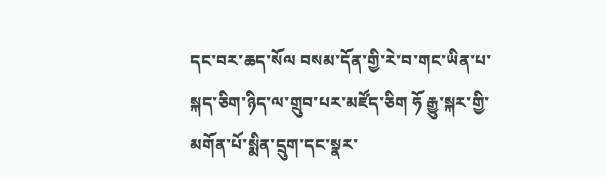དང་བར་ཆད་སོལ བསམ་དོན་གྱི་རེ་བ་གང་ཡིན་པ་སྐད་ཅིག་ཉིད་ལ་གྲུབ་པར་མཛོད་ཅིག ཧོ རྒྱུ་སྐར་གྱི་མགོན་པོ་སྨིན་དྲུག་དང་སྣར་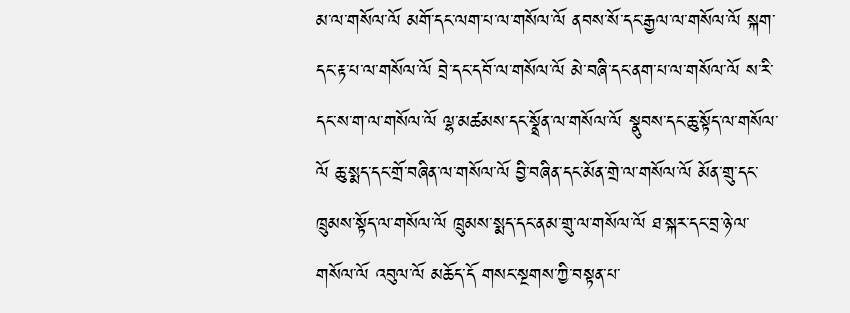མ་ལ་གསོལ་ལོ མགོ་དང་ལག་པ་ལ་གསོལ་ལོ ནབས་སོ་དང་རྒྱལ་ལ་གསོལ་ལོ སྐག་དང་རྟ་པ་ལ་གསོལ་ལོ བྲེ་དང་དབོ་ལ་གསོལ་ལོ མེ་བཞི་དང་ནག་པ་ལ་གསོལ་ལོ ས་རི་དང་ས་ག་ལ་གསོལ་ལོ ལྷ་མཚམས་དང་སྣྲོན་ལ་གསོལ་ལོ སྣུབས་དང་ཆུ་སྟོད་ལ་གསོལ་ལོ ཆུ་སྨད་དང་གྲོ་བཞིན་ལ་གསོལ་ལོ བྱི་བཞིན་དང་མོན་གྲེ་ལ་གསོལ་ལོ མོན་གྲུ་དང་ཁྲུམས་སྟོད་ལ་གསོལ་ལོ ཁྲུམས་སྨད་དང་ནམ་གྲུ་ལ་གསོལ་ལོ ཐ་སྐར་དང་བྲ་ཉེ་ལ་གསོལ་ལོ འབུལ་ལོ མཆོད་དོ གསང་སྔགས་ཀྱི་བསྟན་པ་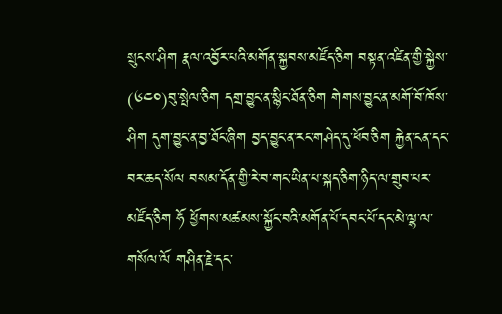སྲུངས་ཤིག རྣལ་འབྱོར་པའི་མགོན་སྐྱབས་མཛོད་ཅིག བསྟན་འཛིན་གྱི་སྐྱེས་
(༦༤༠)བུ་སྤེལ་ཅིག དགྲ་བྱུང་ན་སྙིང་ཐོན་ཅིག གེགས་བྱུང་ན་མགོ་བོ་ཁོས་ཤིག དུག་བྱུང་ན་བྱ་ཐོང་ཞིག བྱད་བྱུང་ན་རང་གཤེད་དུ་ཕོབ་ཅིག རྐྱེན་ངན་དང་བར་ཆད་སོལ བསམ་དོན་གྱི་རེ་བ་གང་ཡིན་པ་སྐད་ཅིག་ཉིད་ལ་གྲུབ་པར་མཛོད་ཅིག ཧོ ཕྱོགས་མཚམས་སྐྱོང་བའི་མགོན་པོ་དབང་པོ་དང་མེ་ལྷ་ལ་གསོལ་ལོ གཤིན་རྗེ་དང་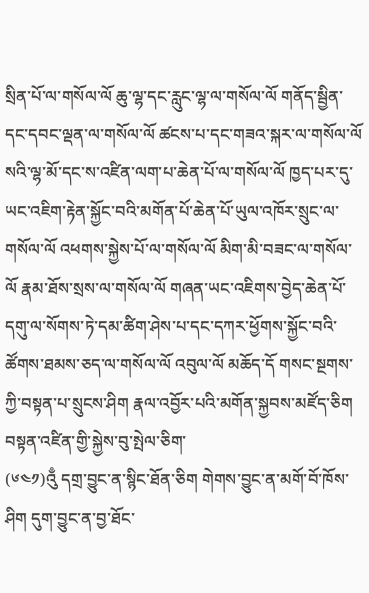སྲིན་པོ་ལ་གསོལ་ལོ ཆུ་ལྷ་དང་རླུང་ལྷ་ལ་གསོལ་ལོ གནོད་སྦྱིན་དང་དབང་ལྡན་ལ་གསོལ་ལོ ཚངས་པ་དང་གཟའ་སྐར་ལ་གསོལ་ལོ སའི་ལྷ་མོ་དང་ས་འཛིན་ལག་པ་ཆེན་པོ་ལ་གསོལ་ལོ ཁྱད་པར་དུ་ཡང་འཇིག་རྟེན་སྐྱོང་བའི་མགོན་པོ་ཆེན་པོ་ཡུལ་འཁོར་སྲུང་ལ་གསོལ་ལོ འཕགས་སྐྱེས་པོ་ལ་གསོལ་ལོ མིག་མི་བཟང་ལ་གསོལ་ལོ རྣམ་ཐོས་སྲས་ལ་གསོལ་ལོ གཞན་ཡང་འཇིགས་བྱེད་ཆེན་པོ་དགུ་ལ་སོགས་ཏེ་དམ་ཚིག་ཤེས་པ་དང་དཀར་ཕྱོགས་སྐྱོང་བའི་ཚོགས་ཐམས་ཅད་ལ་གསོལ་ལོ འབུལ་ལོ མཆོད་དོ གསང་སྔགས་ཀྱི་བསྟན་པ་སྲུངས་ཤིག རྣལ་འབྱོར་པའི་མགོན་སྐྱབས་མཛོད་ཅིག བསྟན་འཛིན་གྱི་སྐྱེས་བུ་སྤེལ་ཅིག་
(༦༤༡)འུྃ དགྲ་བྱུང་ན་སྙིང་ཐོན་ཅིག གེགས་བྱུང་ན་མགོ་བོ་ཁོས་ཤིག དུག་བྱུང་ན་བྱ་ཐོང་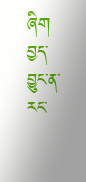ཞིག བྱད་བྱུང་ན་རང་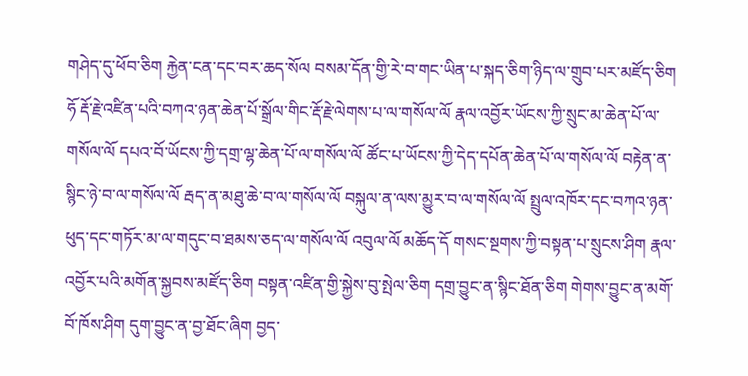གཤེད་དུ་ཕོབ་ཅིག རྐྱེན་ངན་དང་བར་ཆད་སོལ བསམ་དོན་གྱི་རེ་བ་གང་ཡིན་པ་སྐད་ཅིག་ཉིད་ལ་གྲུབ་པར་མཛོད་ཅིག ཧོ རྡོ་རྗེ་འཛིན་པའི་བཀའ་ཉན་ཆེན་པོ་སྒྲོལ་གིང་རྡོ་རྗེ་ལེགས་པ་ལ་གསོལ་ལོ རྣལ་འབྱོར་ཡོངས་ཀྱི་སྲུང་མ་ཆེན་པོ་ལ་གསོལ་ལོ དཔའ་བོ་ཡོངས་ཀྱི་དགྲ་ལྷ་ཆེན་པོ་ལ་གསོལ་ལོ ཚོང་པ་ཡོངས་ཀྱི་དེད་དཔོན་ཆེན་པོ་ལ་གསོལ་ལོ བརྟེན་ན་སྙིང་ཉེ་བ་ལ་གསོལ་ལོ རྦད་ན་མཐུ་ཆེ་བ་ལ་གསོལ་ལོ བསྐུལ་ན་ལས་མྱུར་བ་ལ་གསོལ་ལོ སྤྲུལ་འཁོར་དང་བཀའ་ཉན་ཕུད་དང་གཏོར་མ་ལ་གདུང་བ་ཐམས་ཅད་ལ་གསོལ་ལོ འབུལ་ལོ མཆོད་དོ གསང་སྔགས་ཀྱི་བསྟན་པ་སྲུངས་ཤིག རྣལ་འབྱོར་པའི་མགོན་སྐྱབས་མཛོད་ཅིག བསྟན་འཛིན་གྱི་སྐྱེས་བུ་སྤེལ་ཅིག དགྲ་བྱུང་ན་སྙིང་ཐོན་ཅིག གེགས་བྱུང་ན་མགོ་བོ་ཁོས་ཤིག དུག་བྱུང་ན་བྱ་ཐོང་ཞིག བྱད་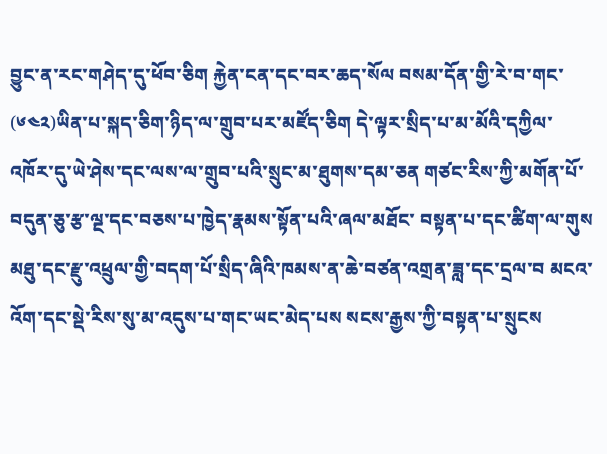བྱུང་ན་རང་གཤེད་དུ་ཕོབ་ཅིག རྐྱེན་ངན་དང་བར་ཆད་སོལ བསམ་དོན་གྱི་རེ་བ་གང་
(༦༤༢)ཡིན་པ་སྐད་ཅིག་ཉིད་ལ་གྲུབ་པར་མཛོད་ཅིག དེ་ལྟར་སྲིད་པ་མ་མོའི་དཀྱིལ་འཁོར་དུ་ཡེ་ཤེས་དང་ལས་ལ་གྲུབ་པའི་སྲུང་མ་ཐུགས་དམ་ཅན གཙང་རིས་ཀྱི་མགོན་པོ་བདུན་ཅུ་རྩ་ལྔ་དང་བཅས་པ་ཁྱེད་རྣམས་སྟོན་པའི་ཞལ་མཐོང་ བསྟན་པ་དང་ཚིག་ལ་གུས མཐུ་དང་རྫུ་འཕྲུལ་གྱི་བདག་པོ་སྲིད་ཞིའི་ཁམས་ན་ཆེ་བཙན་འགྲན་ཟླ་དང་དྲལ་བ མངའ་འོག་དང་སྡེ་རིས་སུ་མ་འདུས་པ་གང་ཡང་མེད་པས སངས་རྒྱས་ཀྱི་བསྟན་པ་སྲུངས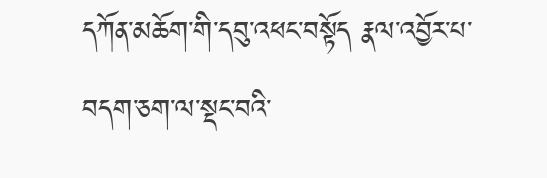དཀོན་མཆོག་གི་དབུ་འཕང་བསྟོད རྣལ་འབྱོར་པ་བདག་ཅག་ལ་སྡང་བའི་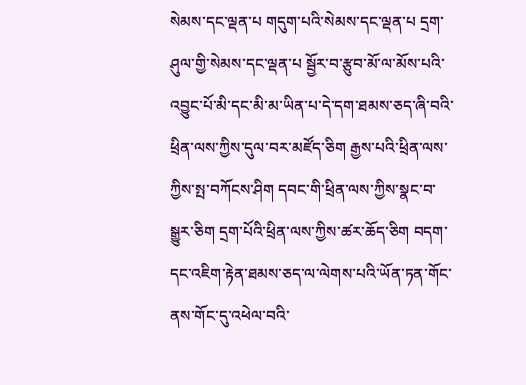སེམས་དང་ལྡན་པ གདུག་པའི་སེམས་དང་ལྡན་པ དྲག་ཤུལ་གྱི་སེམས་དང་ལྡན་པ སྦྱོར་བ་རྩུབ་མོ་ལ་མོས་པའི་འབྱུང་པོ་མི་དང་མི་མ་ཡིན་པ་དེ་དག་ཐམས་ཅད་ཞི་བའི་ཕྲིན་ལས་ཀྱིས་དུལ་བར་མཛོད་ཅིག རྒྱས་པའི་ཕྲིན་ལས་ཀྱིས་སྤ་བཀོངས་ཤིག དབང་གི་ཕྲིན་ལས་ཀྱིས་སྣང་བ་སྒྱུར་ཅིག དྲག་པོའི་ཕྲིན་ལས་ཀྱིས་ཚར་ཆོད་ཅིག བདག་དང་འཇིག་རྟེན་ཐམས་ཅད་ལ་ལེགས་པའི་ཡོན་ཏན་གོང་ནས་གོང་དུ་འཕེལ་བའི་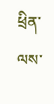ཕྲིན་ལས་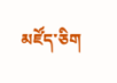མཛོད་ཅིག